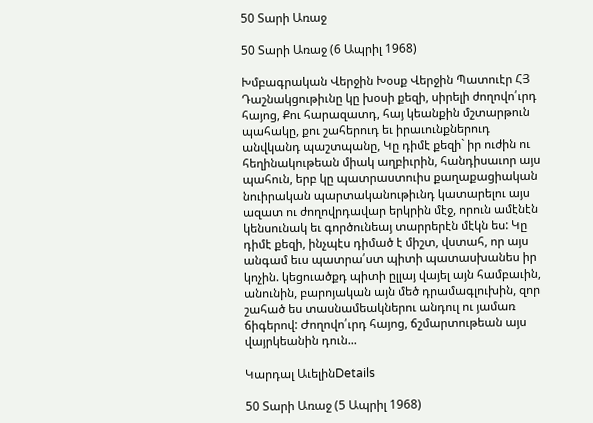50 Տարի Առաջ

50 Տարի Առաջ (6 Ապրիլ 1968)

Խմբագրական Վերջին Խօսք Վերջին Պատուէր ՀՅ Դաշնակցութիւնը կը խօսի քեզի, սիրելի ժողովո՛ւրդ հայոց, Քու հարազատդ, հայ կեանքին մշտարթուն պահակը, քու շահերուդ եւ իրաւունքներուդ անվկանդ պաշտպանը, Կը դիմէ քեզի` իր ուժին ու հեղինակութեան միակ աղբիւրին, հանդիսաւոր այս պահուն, երբ կը պատրաստուիս քաղաքացիական նուիրական պարտականութիւնդ կատարելու այս ազատ ու ժողովրդավար երկրին մէջ, որուն ամէնէն կենսունակ եւ գործունեայ տարրերէն մէկն ես: Կը դիմէ քեզի, ինչպէս դիմած է միշտ, վստահ, որ այս անգամ եւս պատրա՛ստ պիտի պատասխանես իր կոչին. կեցուածքդ պիտի ըլլայ վայել այն համբաւին, անունին, բարոյական այն մեծ դրամագլուխին, զոր շահած ես տասնամեակներու անդուլ ու յամառ ճիգերով: Ժողովո՛ւրդ հայոց, ճշմարտութեան այս վայրկեանին դուն...

Կարդալ ԱւելինDetails

50 Տարի Առաջ (5 Ապրիլ 1968)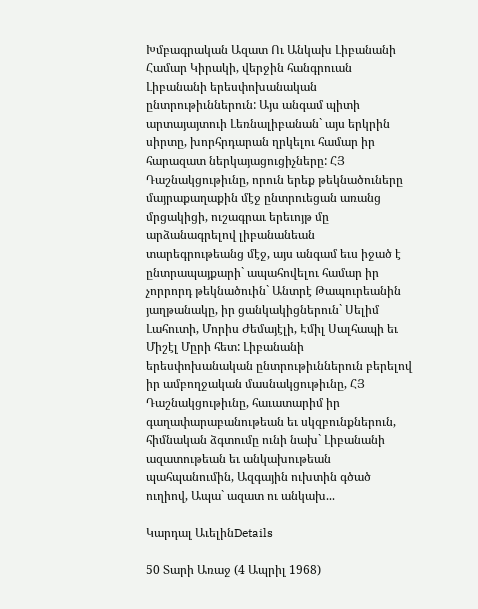Խմբագրական Ազատ Ու Անկախ Լիբանանի Համար Կիրակի, վերջին հանգրուան Լիբանանի երեսփոխանական ընտրութիւններուն: Այս անգամ պիտի արտայայտուի Լեռնալիբանան` այս երկրին սիրտը, խորհրդարան ղրկելու համար իր հարազատ ներկայացուցիչները: ՀՅ Դաշնակցութիւնը, որուն երեք թեկնածուները մայրաքաղաքին մէջ ընտրուեցան առանց մրցակիցի, ուշագրաւ երեւոյթ մը արձանագրելով լիբանանեան տարեգրութեանց մէջ, այս անգամ եւս իջած է ընտրապայքարի` ապահովելու համար իր չորրորդ թեկնածուին` Անտրէ Թապուրեանին յաղթանակը, իր ցանկակիցներուն` Սելիմ Լահուտի, Մորիս Ժեմայէլի, Էմիլ Սալհապի եւ Միշէլ Մըրի հետ: Լիբանանի երեսփոխանական ընտրութիւններուն բերելով իր ամբողջական մասնակցութիւնը, ՀՅ Դաշնակցութիւնը, հաւատարիմ իր գաղափարաբանութեան եւ սկզբունքներուն, հիմնական ձգտումը ունի նախ` Լիբանանի ազատութեան եւ անկախութեան պահպանումին, Ազգային ուխտին գծած ուղիով, Ապա` ազատ ու անկախ...

Կարդալ ԱւելինDetails

50 Տարի Առաջ (4 Ապրիլ 1968)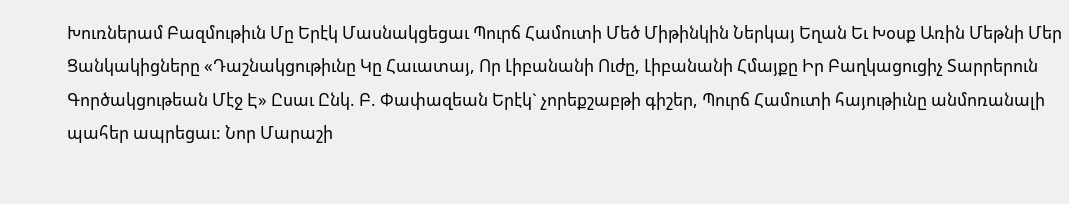Խուռներամ Բազմութիւն Մը Երէկ Մասնակցեցաւ Պուրճ Համուտի Մեծ Միթինկին Ներկայ Եղան Եւ Խօսք Առին Մեթնի Մեր Ցանկակիցները «Դաշնակցութիւնը Կը Հաւատայ, Որ Լիբանանի Ուժը, Լիբանանի Հմայքը Իր Բաղկացուցիչ Տարրերուն Գործակցութեան Մէջ Է» Ըսաւ Ընկ. Բ. Փափազեան Երէկ` չորեքշաբթի գիշեր, Պուրճ Համուտի հայութիւնը անմոռանալի պահեր ապրեցաւ: Նոր Մարաշի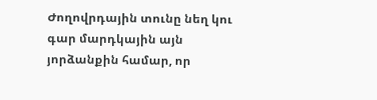Ժողովրդային տունը նեղ կու գար մարդկային այն յորձանքին համար, որ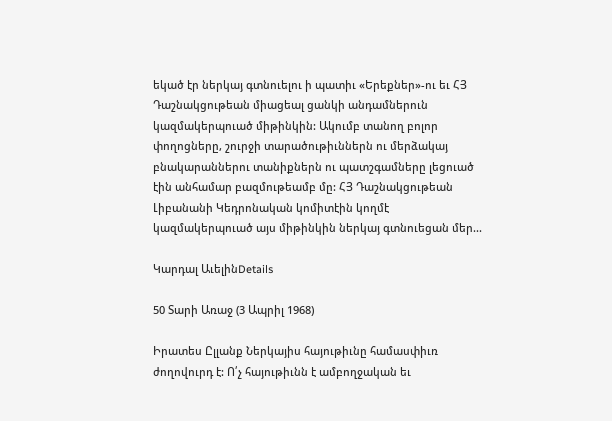եկած էր ներկայ գտնուելու ի պատիւ «Երեքներ»-ու եւ ՀՅ Դաշնակցութեան միացեալ ցանկի անդամներուն կազմակերպուած միթինկին: Ակումբ տանող բոլոր փողոցները, շուրջի տարածութիւններն ու մերձակայ բնակարաններու տանիքներն ու պատշգամները լեցուած էին անհամար բազմութեամբ մը: ՀՅ Դաշնակցութեան Լիբանանի Կեդրոնական կոմիտէին կողմէ կազմակերպուած այս միթինկին ներկայ գտնուեցան մեր...

Կարդալ ԱւելինDetails

50 Տարի Առաջ (3 Ապրիլ 1968)

Իրատես Ըլլանք Ներկայիս հայութիւնը համասփիւռ ժողովուրդ է: Ո՛չ հայութիւնն է ամբողջական եւ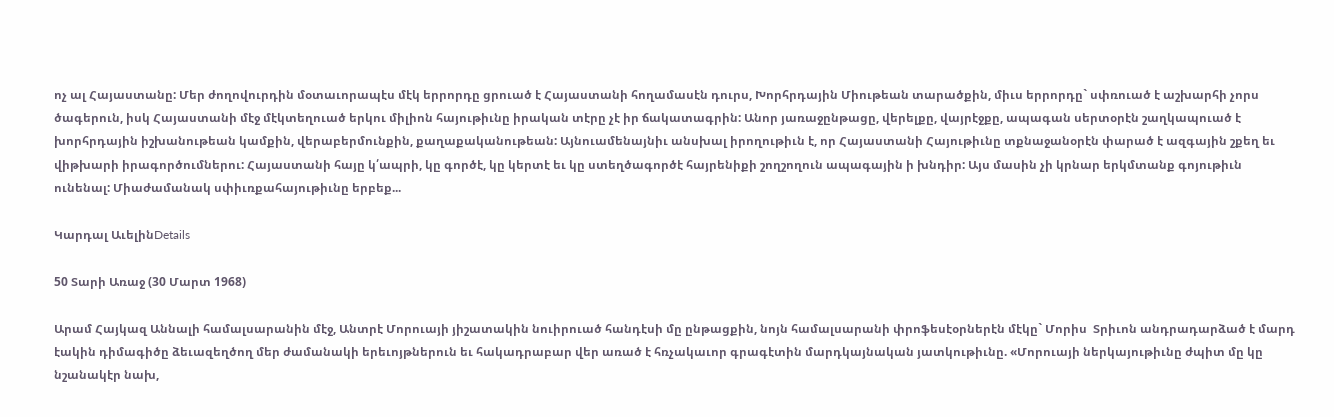ոչ ալ Հայաստանը: Մեր ժողովուրդին մօտաւորապէս մէկ երրորդը ցրուած է Հայաստանի հողամասէն դուրս, Խորհրդային Միութեան տարածքին, միւս երրորդը` սփռուած է աշխարհի չորս ծագերուն, իսկ Հայաստանի մէջ մէկտեղուած երկու միլիոն հայութիւնը իրական տէրը չէ իր ճակատագրին: Անոր յառաջընթացը, վերելքը, վայրէջքը, ապագան սերտօրէն շաղկապուած է խորհրդային իշխանութեան կամքին, վերաբերմունքին, քաղաքականութեան: Այնուամենայնիւ անսխալ իրողութիւն է, որ Հայաստանի Հայութիւնը տքնաջանօրէն փարած է ազգային շքեղ եւ վիթխարի իրագործումներու: Հայաստանի հայը կ՛ապրի, կը գործէ, կը կերտէ եւ կը ստեղծագործէ հայրենիքի շողշողուն ապագային ի խնդիր: Այս մասին չի կրնար երկմտանք գոյութիւն ունենալ: Միաժամանակ սփիւռքահայութիւնը երբեք...

Կարդալ ԱւելինDetails

50 Տարի Առաջ (30 Մարտ 1968)

Արամ Հայկազ Աննալի համալսարանին մէջ, Անտրէ Մորուայի յիշատակին նուիրուած հանդէսի մը ընթացքին, նոյն համալսարանի փրոֆեսէօրներէն մէկը` Մորիս  Տրիւոն անդրադարձած է մարդ էակին դիմագիծը ձեւազեղծող մեր ժամանակի երեւոյթներուն եւ հակադրաբար վեր առած է հռչակաւոր գրագէտին մարդկայնական յատկութիւնը. «Մորուայի ներկայութիւնը ժպիտ մը կը նշանակէր նախ,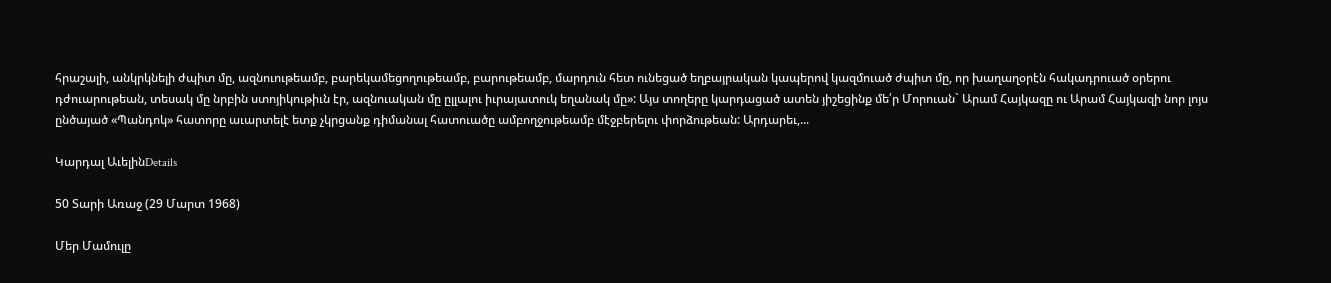հրաշալի, անկրկնելի ժպիտ մը, ազնուութեամբ, բարեկամեցողութեամբ, բարութեամբ, մարդուն հետ ունեցած եղբայրական կապերով կազմուած ժպիտ մը, որ խաղաղօրէն հակադրուած օրերու դժուարութեան, տեսակ մը նրբին ստոյիկութիւն էր, ազնուական մը ըլլալու իւրայատուկ եղանակ մը»: Այս տողերը կարդացած ատեն յիշեցինք մե՛ր Մորուան` Արամ Հայկազը ու Արամ Հայկազի նոր լոյս ընծայած «Պանդոկ» հատորը աւարտելէ ետք չկրցանք դիմանալ հատուածը ամբողջութեամբ մէջբերելու փորձութեան: Արդարեւ,...

Կարդալ ԱւելինDetails

50 Տարի Առաջ (29 Մարտ 1968)

Մեր Մամուլը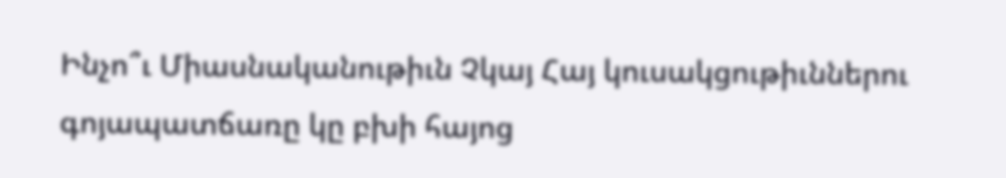Ինչո՞ւ Միասնականութիւն Չկայ Հայ կուսակցութիւններու գոյապատճառը կը բխի հայոց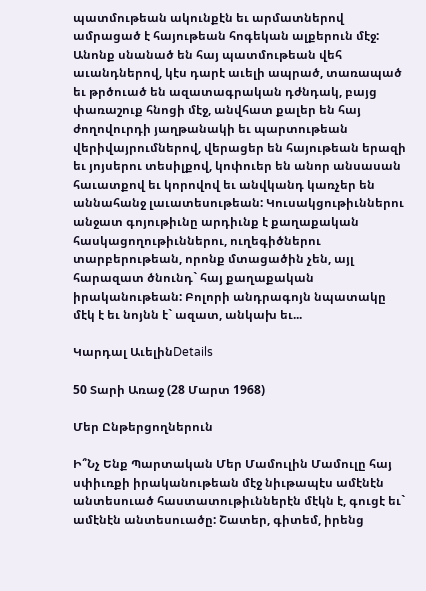պատմութեան ակունքէն եւ արմատներով ամրացած է հայութեան հոգեկան ալքերուն մէջ: Անոնք սնանած են հայ պատմութեան վեհ աւանդներով, կէս դարէ աւելի ապրած, տառապած եւ թրծուած են ազատագրական դժնդակ, բայց փառաշուք հնոցի մէջ, անվհատ քալեր են հայ ժողովուրդի յաղթանակի եւ պարտութեան վերիվայրումներով, վերացեր են հայութեան երազի եւ յոյսերու տեսիլքով, կոփուեր են անոր անսասան հաւատքով եւ կորովով եւ անվկանդ կառչեր են աննահանջ լաւատեսութեան: Կուսակցութիւններու անջատ գոյութիւնը արդիւնք է քաղաքական հասկացողութիւններու, ուղեգիծներու տարբերութեան, որոնք մտացածին չեն, այլ հարազատ ծնունդ` հայ քաղաքական իրականութեան: Բոլորի անդրագոյն նպատակը մէկ է եւ նոյնն է` ազատ, անկախ եւ...

Կարդալ ԱւելինDetails

50 Տարի Առաջ (28 Մարտ 1968)

Մեր Ընթերցողներուն

Ի՞Նչ Ենք Պարտական Մեր Մամուլին Մամուլը հայ սփիւռքի իրականութեան մէջ նիւթապէս ամէնէն անտեսուած հաստատութիւններէն մէկն է, գուցէ եւ` ամէնէն անտեսուածը: Շատեր, գիտեմ, իրենց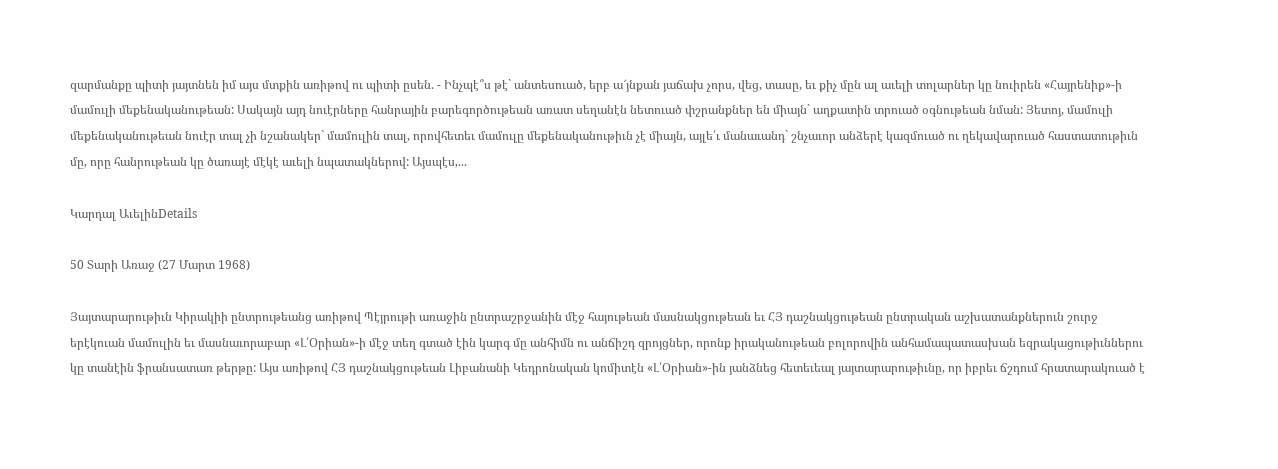զարմանքը պիտի յայտնեն իմ այս մտքին առիթով ու պիտի ըսեն. - Ինչպէ՞ս թէ` անտեսուած, երբ ա՜յնքան յաճախ չորս, վեց, տասը, եւ քիչ մըն ալ աւելի տոլարներ կը նուիրեն «Հայրենիք»-ի մամուլի մեքենականութեան: Սակայն այդ նուէրները հանրային բարեգործութեան առատ սեղանէն նետուած փշրանքներ են միայն` աղքատին տրուած օգնութեան նման: Յետոյ, մամուլի մեքենականութեան նուէր տալ չի նշանակեր` մամուլին տալ, որովհետեւ մամուլը մեքենականութիւն չէ միայն, այլե՛ւ մանաւանդ` շնչաւոր անձերէ կազմուած ու ղեկավարուած հաստատութիւն մը, որը հանրութեան կը ծառայէ մէկէ աւելի նպատակներով: Այսպէս,...

Կարդալ ԱւելինDetails

50 Տարի Առաջ (27 Մարտ 1968)

Յայտարարութիւն Կիրակիի ընտրութեանց առիթով Պէյրութի առաջին ընտրաշրջանին մէջ հայութեան մասնակցութեան եւ ՀՅ դաշնակցութեան ընտրական աշխատանքներուն շուրջ երէկուան մամուլին եւ մասնաւորաբար «Լ՛Օրիան»-ի մէջ տեղ գտած էին կարգ մը անհիմն ու անճիշդ զրոյցներ, որոնք իրականութեան բոլորովին անհամապատասխան եզրակացութիւններու կը տանէին ֆրանսատառ թերթը: Այս առիթով ՀՅ դաշնակցութեան Լիբանանի Կեդրոնական կոմիտէն «Լ՛Օրիան»-ին յանձնեց հետեւեալ յայտարարութիւնը, որ իբրեւ ճշդում հրատարակուած է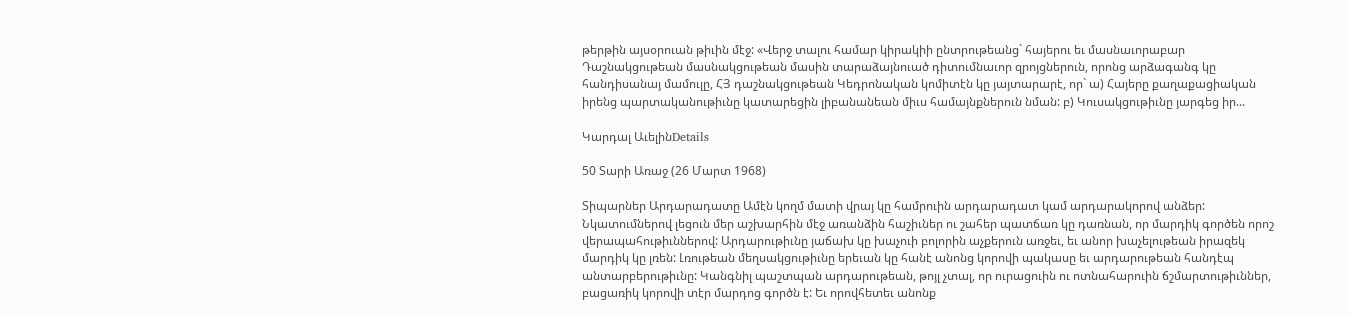թերթին այսօրուան թիւին մէջ: «Վերջ տալու համար կիրակիի ընտրութեանց` հայերու եւ մասնաւորաբար Դաշնակցութեան մասնակցութեան մասին տարաձայնուած դիտումնաւոր զրոյցներուն, որոնց արձագանգ կը հանդիսանայ մամուլը, ՀՅ դաշնակցութեան Կեդրոնական կոմիտէն կը յայտարարէ, որ` ա) Հայերը քաղաքացիական իրենց պարտականութիւնը կատարեցին լիբանանեան միւս համայնքներուն նման: բ) Կուսակցութիւնը յարգեց իր...

Կարդալ ԱւելինDetails

50 Տարի Առաջ (26 Մարտ 1968)

Տիպարներ Արդարադատը Ամէն կողմ մատի վրայ կը համրուին արդարադատ կամ արդարակորով անձեր: Նկատումներով լեցուն մեր աշխարհին մէջ առանձին հաշիւներ ու շահեր պատճառ կը դառնան, որ մարդիկ գործեն որոշ վերապահութիւններով: Արդարութիւնը յաճախ կը խաչուի բոլորին աչքերուն առջեւ, եւ անոր խաչելութեան իրազեկ մարդիկ կը լռեն: Լռութեան մեղսակցութիւնը երեւան կը հանէ անոնց կորովի պակասը եւ արդարութեան հանդէպ անտարբերութիւնը: Կանգնիլ պաշտպան արդարութեան, թոյլ չտալ, որ ուրացուին ու ոտնահարուին ճշմարտութիւններ, բացառիկ կորովի տէր մարդոց գործն է: Եւ որովհետեւ անոնք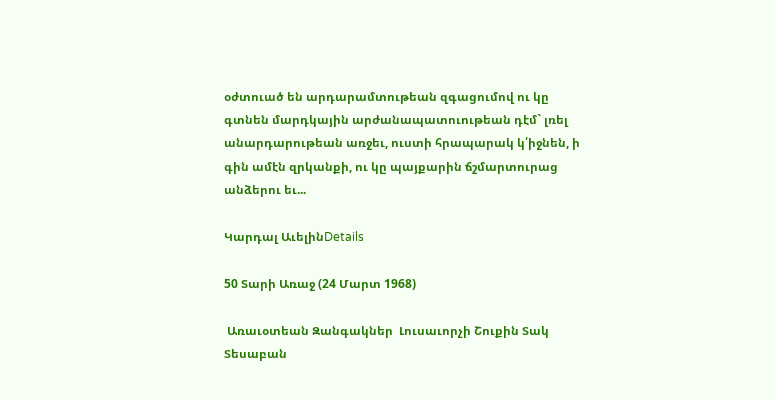օժտուած են արդարամտութեան զգացումով ու կը գտնեն մարդկային արժանապատուութեան դէմ` լռել անարդարութեան առջեւ, ուստի հրապարակ կ՛իջնեն, ի գին ամէն զրկանքի, ու կը պայքարին ճշմարտուրաց անձերու եւ...

Կարդալ ԱւելինDetails

50 Տարի Առաջ (24 Մարտ 1968)

 Առաւօտեան Զանգակներ  Լուսաւորչի Շուքին Տակ   Տեսաբան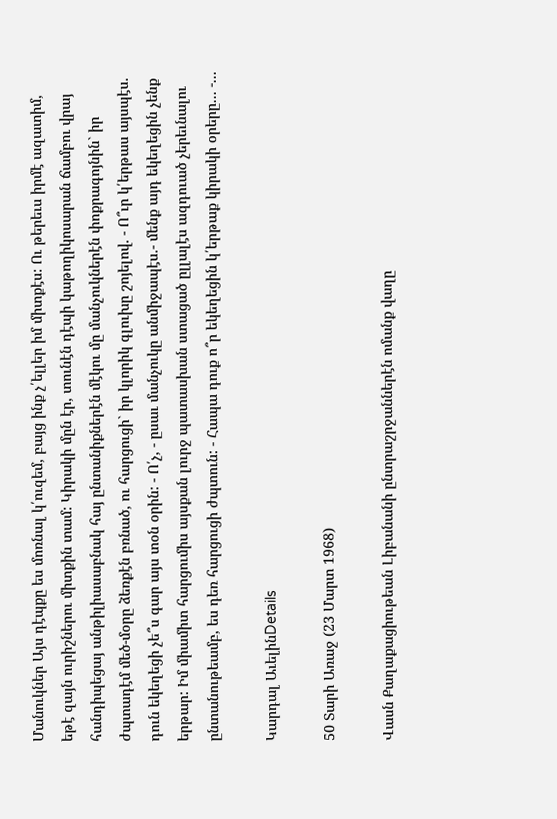Մանուկներ Այս դէպքը ես մոռնալ կ՛ուզեմ, բայց ինք չ՛ելլեր իմ միտքէս: Ու թերեւս իրմէ ազատիմ, եթէ զայն ուրիշներու միտքին տամ: Կիրակի մըն էր, տունէն դէպի կաթողիկոսարան ճամբու վրայ հանդիպեցայ անթիլիասաբնակ հայ ընտանիքներէն մէկու մը մանչուկներէն փոքրագոյնին` իր ժպտադէմ մեծ-մօրը ձեռքէն բռնած, ու հարցուցի` իր կլորիկ գլուխը շոյելով. - Ո՞ւր կ՛երթաս այսպէս. դուն եկեղեցի չե՞ս գար այս տօն օրին: - Ո՛չ, - ըսաւ մանչուկը անմիջապէս.- մենք այդ եկեղեցին չենք երթար: Իմ միամիտ հարցումիս այսքան լուրջ պատասխան ստացած ըլլալէս ազդուած չերեւնալու ընտանութեամբ, ես դեռ հարցուցի ժպտուն: - Հապա դուք ո՞ր եկեղեցին կ՛երթաք կիրակի օրերը... -...

Կարդալ ԱւելինDetails

50 Տարի Առաջ (23 Մարտ 1968)

Վասն Քաղաքացիութեան Լիբանանի ընտրաշրջաններէն ոմանք վաղը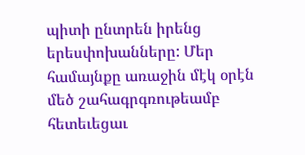պիտի ընտրեն իրենց երեսփոխանները: Մեր համայնքը առաջին մէկ օրէն մեծ շահագրգռութեամբ հետեւեցաւ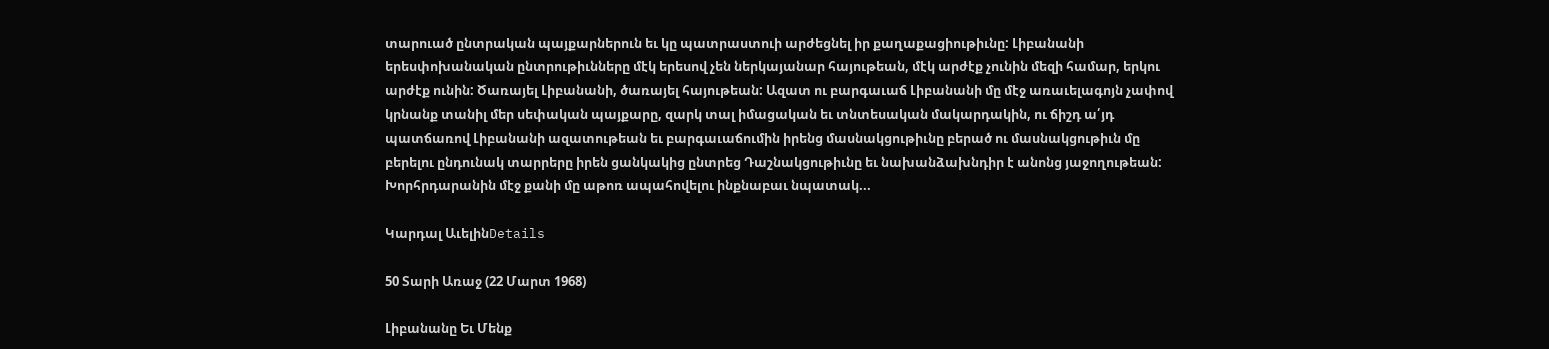տարուած ընտրական պայքարներուն եւ կը պատրաստուի արժեցնել իր քաղաքացիութիւնը: Լիբանանի երեսփոխանական ընտրութիւնները մէկ երեսով չեն ներկայանար հայութեան, մէկ արժէք չունին մեզի համար, երկու արժէք ունին: Ծառայել Լիբանանի, ծառայել հայութեան: Ազատ ու բարգաւաճ Լիբանանի մը մէջ առաւելագոյն չափով կրնանք տանիլ մեր սեփական պայքարը, զարկ տալ իմացական եւ տնտեսական մակարդակին, ու ճիշդ ա՛յդ պատճառով Լիբանանի ազատութեան եւ բարգաւաճումին իրենց մասնակցութիւնը բերած ու մասնակցութիւն մը բերելու ընդունակ տարրերը իրեն ցանկակից ընտրեց Դաշնակցութիւնը եւ նախանձախնդիր է անոնց յաջողութեան: Խորհրդարանին մէջ քանի մը աթոռ ապահովելու ինքնաբաւ նպատակ...

Կարդալ ԱւելինDetails

50 Տարի Առաջ (22 Մարտ 1968)

Լիբանանը Եւ Մենք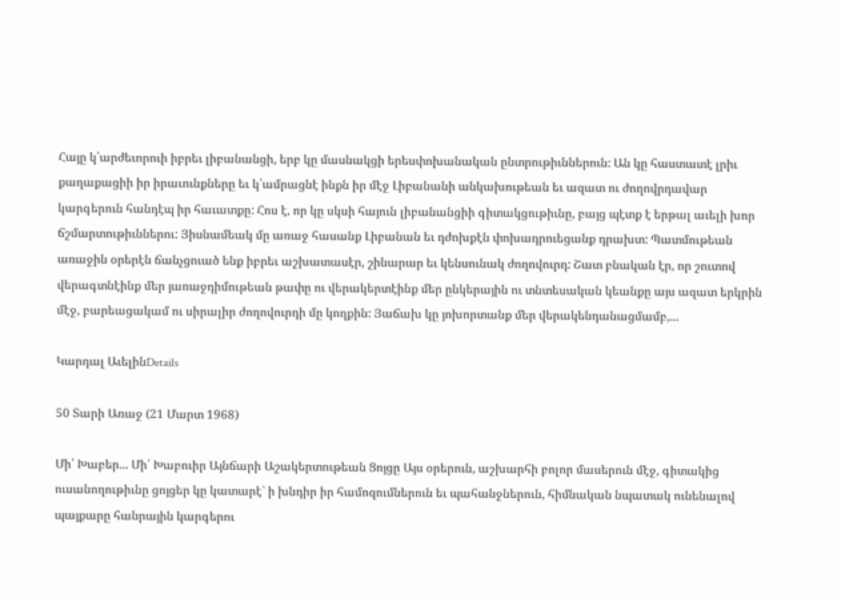Հայը կ՛արժեւորուի իբրեւ լիբանանցի, երբ կը մասնակցի երեսփոխանական ընտրութիւններուն: Ան կը հաստատէ լրիւ քաղաքացիի իր իրաւունքները եւ կ՛ամրացնէ ինքն իր մէջ Լիբանանի անկախութեան եւ ազատ ու ժողովրդավար կարգերուն հանդէպ իր հաւատքը: Հոս է, որ կը սկսի հայուն լիբանանցիի գիտակցութիւնը, բայց պէտք է երթալ աւելի խոր ճշմարտութիւններու: Յիսնամեակ մը առաջ հասանք Լիբանան եւ դժոխքէն փոխադրուեցանք դրախտ: Պատմութեան առաջին օրերէն ճանչցուած ենք իբրեւ աշխատասէր, շինարար եւ կենսունակ ժողովուրդ: Շատ բնական էր, որ շուտով վերագտնէինք մեր յառաջդիմութեան թափը ու վերակերտէինք մեր ընկերային ու տնտեսական կեանքը այս ազատ երկրին մէջ, բարեացակամ ու սիրալիր ժողովուրդի մը կողքին: Յաճախ կը յոխորտանք մեր վերակենդանացմամբ,...

Կարդալ ԱւելինDetails

50 Տարի Առաջ (21 Մարտ 1968)

Մի՛ Խաբեր... Մի՛ Խաբուիր Այնճարի Աշակերտութեան Ցոյցը Այս օրերուն, աշխարհի բոլոր մասերուն մէջ, գիտակից ուսանողութիւնը ցոյցեր կը կատարէ` ի խնդիր իր համոզումներուն եւ պահանջներուն, հիմնական նպատակ ունենալով պայքարը հանրային կարգերու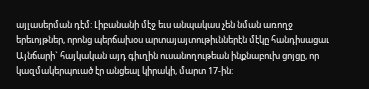այլասերման դէմ: Լիբանանի մէջ եւս անպակաս չեն նման առողջ երեւոյթներ, որոնց պերճախօս արտայայտութիւններէն մէկը հանդիսացաւ Այնճարի` հայկական այդ գիւղին ուսանողութեան ինքնաբուխ ցոյցը, որ կազմակերպուած էր անցեալ կիրակի, մարտ 17-ին: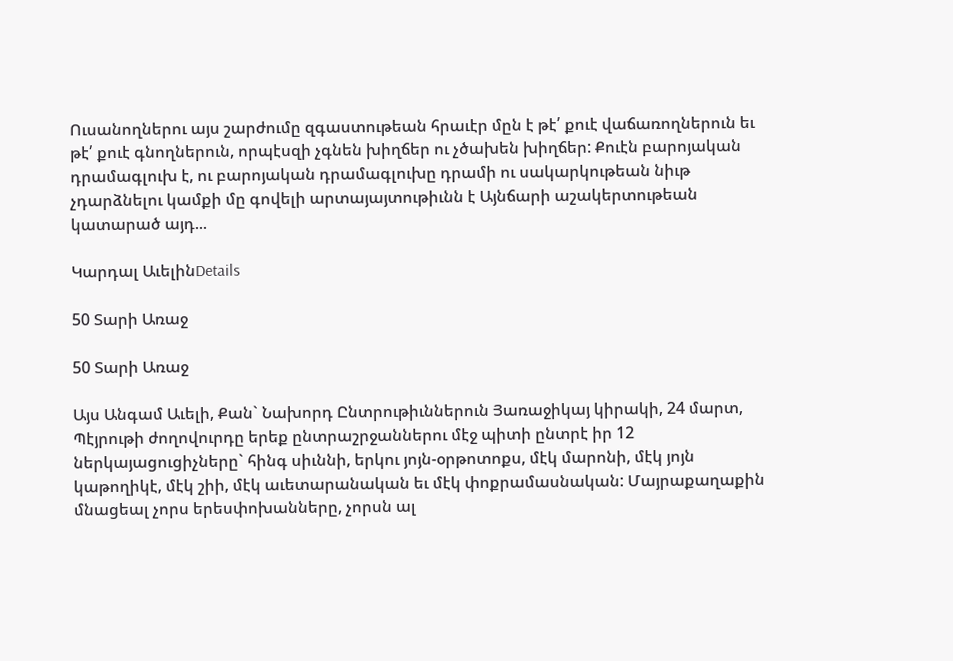Ուսանողներու այս շարժումը զգաստութեան հրաւէր մըն է թէ՛ քուէ վաճառողներուն եւ թէ՛ քուէ գնողներուն, որպէսզի չգնեն խիղճեր ու չծախեն խիղճեր: Քուէն բարոյական դրամագլուխ է, ու բարոյական դրամագլուխը դրամի ու սակարկութեան նիւթ չդարձնելու կամքի մը գովելի արտայայտութիւնն է Այնճարի աշակերտութեան կատարած այդ...

Կարդալ ԱւելինDetails

50 Տարի Առաջ

50 Տարի Առաջ

Այս Անգամ Աւելի, Քան` Նախորդ Ընտրութիւններուն Յառաջիկայ կիրակի, 24 մարտ, Պէյրութի ժողովուրդը երեք ընտրաշրջաններու մէջ պիտի ընտրէ իր 12 ներկայացուցիչները` հինգ սիւննի, երկու յոյն-օրթոտոքս, մէկ մարոնի, մէկ յոյն կաթողիկէ, մէկ շիի, մէկ աւետարանական եւ մէկ փոքրամասնական: Մայրաքաղաքին մնացեալ չորս երեսփոխանները, չորսն ալ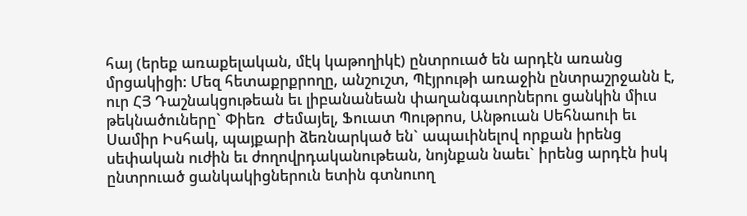հայ (երեք առաքելական, մէկ կաթողիկէ) ընտրուած են արդէն առանց մրցակիցի: Մեզ հետաքրքրողը, անշուշտ, Պէյրութի առաջին ընտրաշրջանն է, ուր ՀՅ Դաշնակցութեան եւ լիբանանեան փաղանգաւորներու ցանկին միւս թեկնածուները` Փիեռ  Ժեմայել, Ֆուատ Պութրոս, Անթուան Սեհնաուի եւ Սամիր Իսհակ, պայքարի ձեռնարկած են` ապաւինելով որքան իրենց սեփական ուժին եւ ժողովրդականութեան, նոյնքան նաեւ` իրենց արդէն իսկ ընտրուած ցանկակիցներուն ետին գտնուող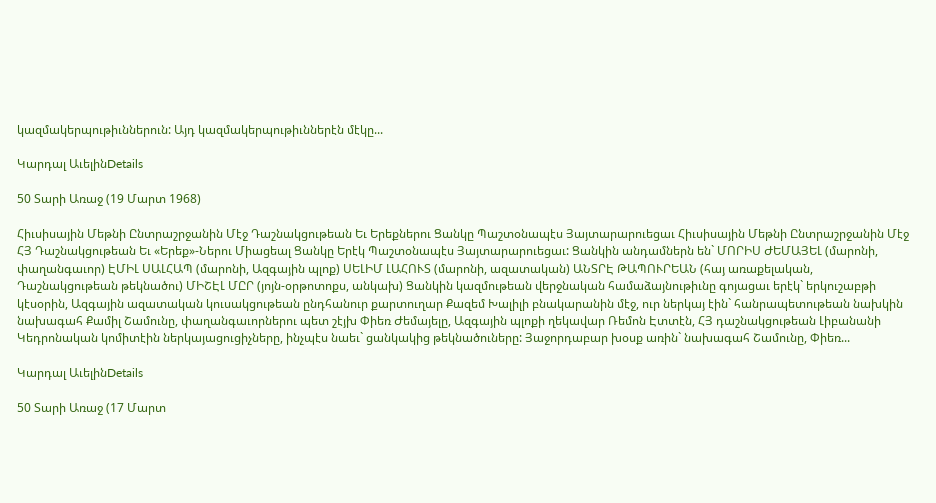կազմակերպութիւններուն: Այդ կազմակերպութիւններէն մէկը...

Կարդալ ԱւելինDetails

50 Տարի Առաջ (19 Մարտ 1968)

Հիւսիսային Մեթնի Ընտրաշրջանին Մէջ Դաշնակցութեան Եւ Երեքներու Ցանկը Պաշտօնապէս Յայտարարուեցաւ Հիւսիսային Մեթնի Ընտրաշրջանին Մէջ ՀՅ Դաշնակցութեան Եւ «Երեք»-Ներու Միացեալ Ցանկը Երէկ Պաշտօնապէս Յայտարարուեցաւ: Ցանկին անդամներն են` ՄՈՐԻՍ ԺԵՄԱՅԵԼ (մարոնի, փաղանգաւոր) ԷՄԻԼ ՍԱԼՀԱՊ (մարոնի, Ազգային պլոք) ՍԵԼԻՄ ԼԱՀՈՒՏ (մարոնի, ազատական) ԱՆՏՐԷ ԹԱՊՈՒՐԵԱՆ (հայ առաքելական, Դաշնակցութեան թեկնածու) ՄԻՇԷԼ ՄԸՐ (յոյն-օրթոտոքս, անկախ) Ցանկին կազմութեան վերջնական համաձայնութիւնը գոյացաւ երէկ` երկուշաբթի կէսօրին, Ազգային ազատական կուսակցութեան ընդհանուր քարտուղար Քազեմ Խալիլի բնակարանին մէջ, ուր ներկայ էին` հանրապետութեան նախկին նախագահ Քամիլ Շամունը, փաղանգաւորներու պետ շէյխ Փիեռ Ժեմայելը, Ազգային պլոքի ղեկավար Ռեմոն Էտտէն, ՀՅ դաշնակցութեան Լիբանանի Կեդրոնական կոմիտէին ներկայացուցիչները, ինչպէս նաեւ` ցանկակից թեկնածուները: Յաջորդաբար խօսք առին` նախագահ Շամունը, Փիեռ...

Կարդալ ԱւելինDetails

50 Տարի Առաջ (17 Մարտ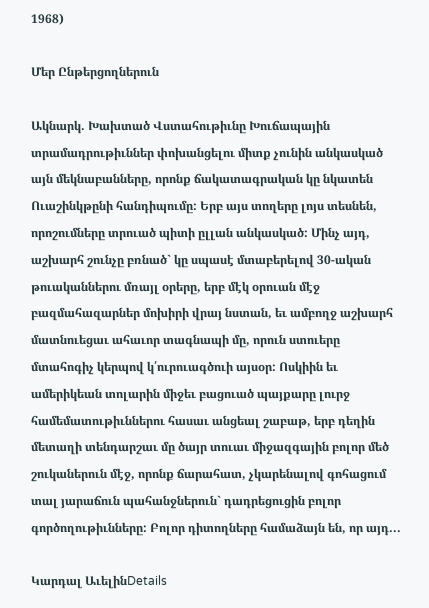1968)

Մեր Ընթերցողներուն

Ակնարկ. Խախտած Վստահութիւնը Խուճապային տրամադրութիւններ փոխանցելու միտք չունին անկասկած այն մեկնաբանները, որոնք ճակատագրական կը նկատեն Ուաշինկթընի հանդիպումը: Երբ այս տողերը լոյս տեսնեն, որոշումները տրուած պիտի ըլլան անկասկած: Մինչ այդ, աշխարհ շունչը բռնած` կը սպասէ մտաբերելով 30-ական թուականներու մռայլ օրերը, երբ մէկ օրուան մէջ բազմահազարներ մոխիրի վրայ նստան, եւ ամբողջ աշխարհ մատնուեցաւ ահաւոր տագնապի մը, որուն ստուերը մտահոգիչ կերպով կ՛ուրուագծուի այսօր: Ոսկիին եւ ամերիկեան տոլարին միջեւ բացուած պայքարը լուրջ համեմատութիւններու հասաւ անցեալ շաբաթ, երբ դեղին մետաղի տենդարշաւ մը ծայր տուաւ միջազգային բոլոր մեծ շուկաներուն մէջ, որոնք ճարահատ, չկարենալով գոհացում տալ յարաճուն պահանջներուն` դադրեցուցին բոլոր գործողութիւնները: Բոլոր դիտողները համաձայն են, որ այդ...

Կարդալ ԱւելինDetails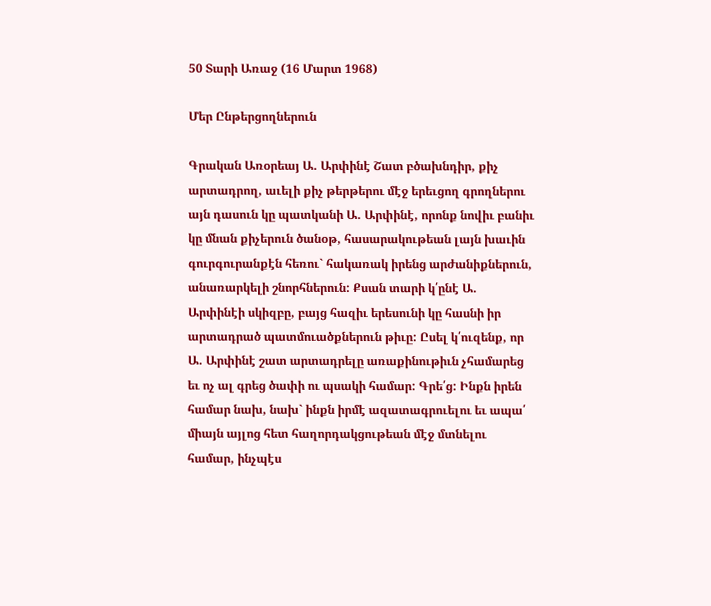50 Տարի Առաջ (16 Մարտ 1968)

Մեր Ընթերցողներուն

Գրական Առօրեայ Ա. Արփինէ Շատ բծախնդիր, քիչ արտադրող, աւելի քիչ թերթերու մէջ երեւցող գրողներու այն դասուն կը պատկանի Ա. Արփինէ, որոնք նովիւ բանիւ կը մնան քիչերուն ծանօթ, հասարակութեան լայն խաւին գուրգուրանքէն հեռու` հակառակ իրենց արժանիքներուն, անառարկելի շնորհներուն: Քսան տարի կ՛ընէ Ա. Արփինէի սկիզբը, բայց հազիւ երեսունի կը հասնի իր արտադրած պատմուածքներուն թիւը: Ըսել կ՛ուզենք, որ Ա. Արփինէ շատ արտադրելը առաքինութիւն չհամարեց եւ ոչ ալ գրեց ծափի ու պսակի համար: Գրե՛ց: Ինքն իրեն համար նախ, նախ` ինքն իրմէ ազատագրուելու եւ ապա՛ միայն այլոց հետ հաղորդակցութեան մէջ մտնելու համար, ինչպէս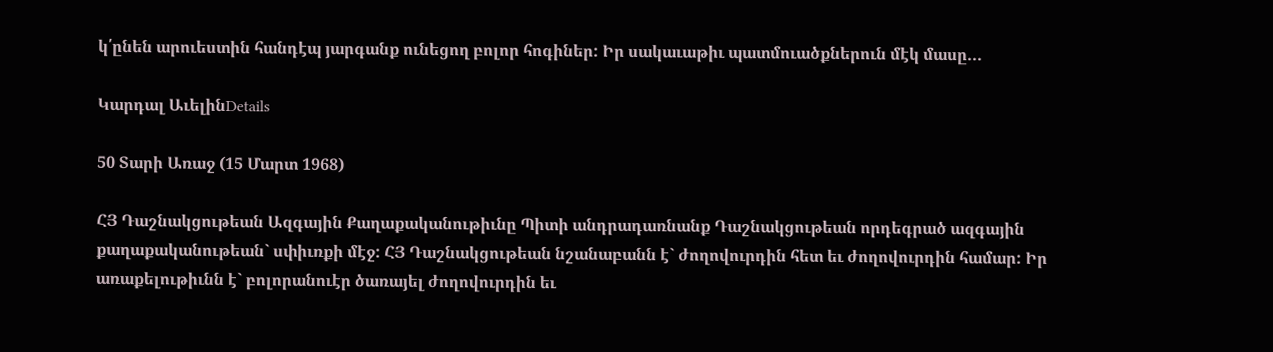կ՛ընեն արուեստին հանդէպ յարգանք ունեցող բոլոր հոգիներ: Իր սակաւաթիւ պատմուածքներուն մէկ մասը...

Կարդալ ԱւելինDetails

50 Տարի Առաջ (15 Մարտ 1968)

ՀՅ Դաշնակցութեան Ազգային Քաղաքականութիւնը Պիտի անդրադառնանք Դաշնակցութեան որդեգրած ազգային քաղաքականութեան` սփիւռքի մէջ: ՀՅ Դաշնակցութեան նշանաբանն է` ժողովուրդին հետ եւ ժողովուրդին համար: Իր առաքելութիւնն է` բոլորանուէր ծառայել ժողովուրդին եւ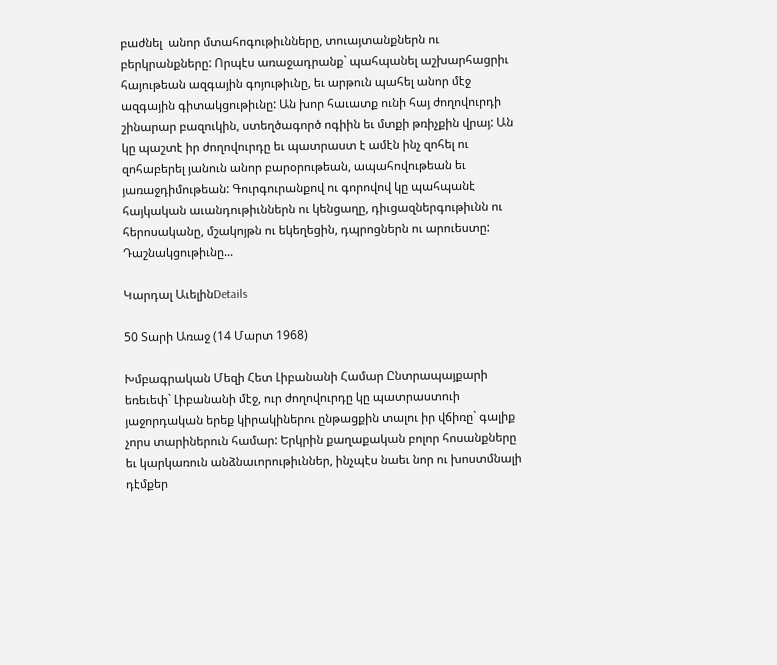բաժնել  անոր մտահոգութիւնները, տուայտանքներն ու բերկրանքները: Որպէս առաջադրանք` պահպանել աշխարհացրիւ հայութեան ազգային գոյութիւնը, եւ արթուն պահել անոր մէջ ազգային գիտակցութիւնը: Ան խոր հաւատք ունի հայ ժողովուրդի շինարար բազուկին, ստեղծագործ ոգիին եւ մտքի թռիչքին վրայ: Ան կը պաշտէ իր ժողովուրդը եւ պատրաստ է ամէն ինչ զոհել ու զոհաբերել յանուն անոր բարօրութեան, ապահովութեան եւ յառաջդիմութեան: Գուրգուրանքով ու գորովով կը պահպանէ հայկական աւանդութիւններն ու կենցաղը, դիւցազներգութիւնն ու հերոսականը, մշակոյթն ու եկեղեցին, դպրոցներն ու արուեստը: Դաշնակցութիւնը...

Կարդալ ԱւելինDetails

50 Տարի Առաջ (14 Մարտ 1968)

Խմբագրական Մեզի Հետ Լիբանանի Համար Ընտրապայքարի եռեւեփ` Լիբանանի մէջ, ուր ժողովուրդը կը պատրաստուի յաջորդական երեք կիրակիներու ընթացքին տալու իր վճիռը` գալիք չորս տարիներուն համար: Երկրին քաղաքական բոլոր հոսանքները եւ կարկառուն անձնաւորութիւններ, ինչպէս նաեւ նոր ու խոստմնալի դէմքեր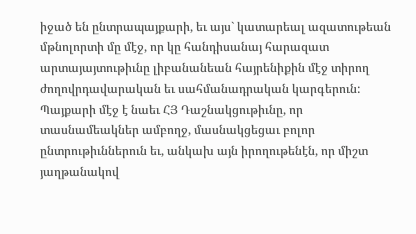իջած են ընտրապայքարի, եւ այս` կատարեալ ազատութեան մթնոլորտի մը մէջ, որ կը հանդիսանայ հարազատ արտայայտութիւնը լիբանանեան հայրենիքին մէջ տիրող ժողովրդավարական եւ սահմանադրական կարգերուն: Պայքարի մէջ է նաեւ ՀՅ Դաշնակցութիւնը, որ տասնամեակներ ամբողջ, մասնակցեցաւ բոլոր ընտրութիւններուն եւ, անկախ այն իրողութենէն, որ միշտ յաղթանակով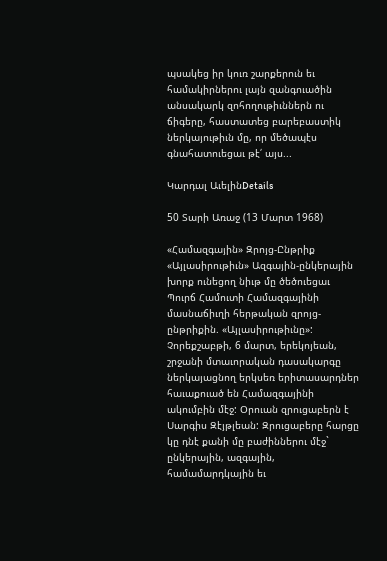պսակեց իր կուռ շարքերուն եւ համակիրներու լայն զանգուածին անսակարկ զոհողութիւններն ու ճիգերը, հաստատեց բարեբաստիկ ներկայութիւն մը, որ մեծապէս գնահատուեցաւ թէ՛ այս...

Կարդալ ԱւելինDetails

50 Տարի Առաջ (13 Մարտ 1968)

«Համազգային» Զրոյց-Ընթրիք «Այլասիրութիւն» Ազգային-ընկերային խորք ունեցող նիւթ մը ծեծուեցաւ Պուրճ Համուտի Համազգայինի մասնաճիւղի հերթական զրոյց-ընթրիքին. «Այլասիրութիւնը»: Չորեքշաբթի, 6 մարտ, երեկոյեան, շրջանի մտաւորական դասակարգը ներկայացնող երկսեռ երիտասարդներ հաւաքուած են Համազգայինի ակումբին մէջ: Օրուան զրուցաբերն է Սարգիս Զէյթլեան: Զրուցաբերը հարցը կը դնէ քանի մը բաժիններու մէջ` ընկերային, ազգային, համամարդկային եւ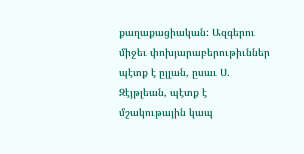քաղաքացիական: Ազգերու միջեւ փոխյարաբերութիւններ պէտք է ըլլան, ըսաւ Ս. Զէյթլեան, պէտք է մշակութային կապ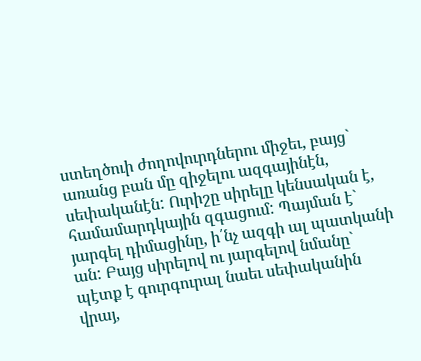ստեղծուի ժողովուրդներու միջեւ, բայց` առանց բան մը զիջելու ազգայինէն, սեփականէն: Ուրիշը սիրելը կենսական է, համամարդկային զգացում: Պայման է` յարգել դիմացինը, ի՛նչ ազգի ալ պատկանի ան: Բայց սիրելով ու յարգելով նմանը` պէտք է գուրգուրալ նաեւ սեփականին վրայ,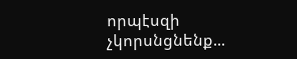որպէսզի չկորսնցնենք...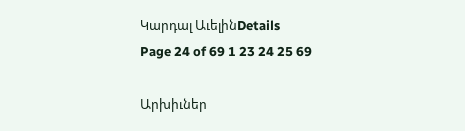Կարդալ ԱւելինDetails
Page 24 of 69 1 23 24 25 69

Արխիւներ